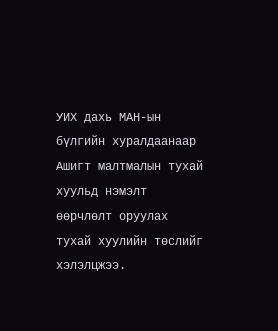УИХ дахь МАН-ын бүлгийн хуралдаанаар Ашигт малтмалын тухай хуульд нэмэлт өөрчлөлт оруулах тухай хуулийн төслийг хэлэлцжээ.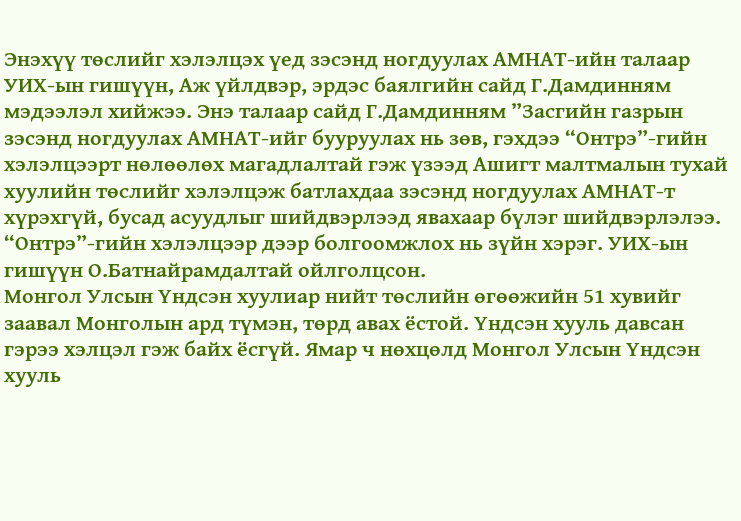Энэхүү төслийг хэлэлцэх үед зэсэнд ногдуулах АМНАТ-ийн талаар УИХ-ын гишүүн, Аж үйлдвэр, эрдэс баялгийн сайд Г.Дамдинням мэдээлэл хийжээ. Энэ талаар сайд Г.Дамдинням ”Засгийн газрын зэсэнд ногдуулах АМНАТ-ийг бууруулах нь зөв, гэхдээ “Онтрэ”-гийн хэлэлцээрт нөлөөлөх магадлалтай гэж үзээд Ашигт малтмалын тухай хуулийн төслийг хэлэлцэж батлахдаа зэсэнд ногдуулах АМНАТ-т хүрэхгүй, бусад асуудлыг шийдвэрлээд явахаар бүлэг шийдвэрлэлээ. “Онтрэ”-гийн хэлэлцээр дээр болгоомжлох нь зүйн хэрэг. УИХ-ын гишүүн О.Батнайрамдалтай ойлголцсон.
Монгол Улсын Үндсэн хуулиар нийт төслийн өгөөжийн 51 хувийг заавал Монголын ард түмэн, төрд авах ёстой. Үндсэн хууль давсан гэрээ хэлцэл гэж байх ёсгүй. Ямар ч нөхцөлд Монгол Улсын Үндсэн хууль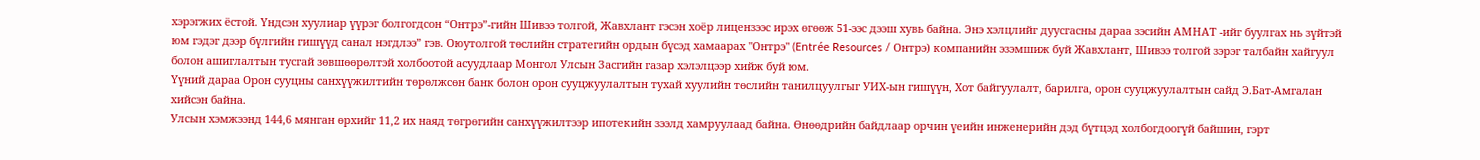хэрэгжих ёстой. Үндсэн хуулиар үүрэг болгогдсон “Онтрэ”-гийн Шивээ толгой, Жавхлант гэсэн хоёр лицензээс ирэх өгөөж 51-ээс дээш хувь байна. Энэ хэлцлийг дуусгасны дараа зэсийн АМНАТ -ийг буулгах нь зүйтэй юм гэдэг дээр бүлгийн гишүүд санал нэгдлээ” гэв. Оюутолгой төслийн стратегийн ордын бүсэд хамаарах "Онтрэ" (Entrée Resources / Онтрэ) компанийн эзэмшиж буй Жавхлант, Шивээ толгой зэрэг талбайн хайгуул болон ашиглалтын тусгай зөвшөөрөлтэй холбоотой асуудлаар Монгол Улсын Засгийн газар хэлэлцээр хийж буй юм.
Үүний дараа Орон сууцны санхүүжилтийн төрөлжсөн банк болон орон сууцжуулалтын тухай хуулийн төслийн танилцуулгыг УИХ-ын гишүүн, Хот байгуулалт, барилга, орон сууцжуулалтын сайд Э.Бат-Амгалан хийсэн байна.
Улсын хэмжээнд 144,6 мянган өрхийг 11,2 их наяд төгрөгийн санхүүжилтээр ипотекийн зээлд хамруулаад байна. Өнөөдрийн байдлаар орчин үеийн инженерийн дэд бүтцэд холбогдоогүй байшин, гэрт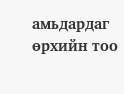амьдардаг өрхийн тоо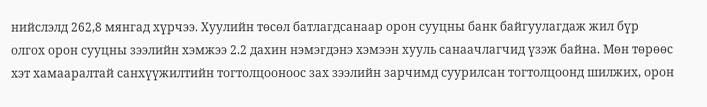нийслэлд 262,8 мянгад хүрчээ. Хуулийн төсөл батлагдсанаар орон сууцны банк байгуулагдаж жил бүр олгох орон сууцны зээлийн хэмжээ 2.2 дахин нэмэгдэнэ хэмээн хууль санаачлагчид үзэж байна. Мөн төрөөс хэт хамааралтай санхүүжилтийн тогтолцооноос зах зээлийн зарчимд суурилсан тогтолцоонд шилжих, орон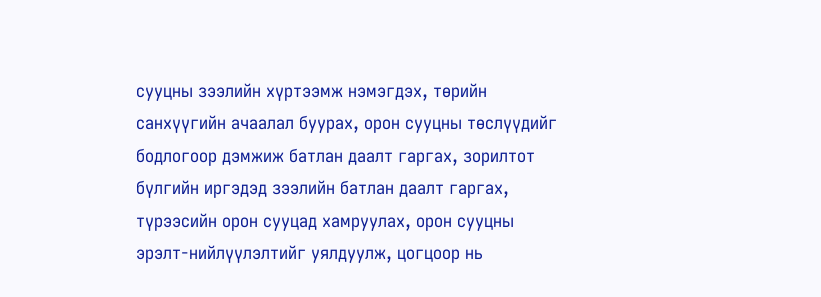сууцны зээлийн хүртээмж нэмэгдэх, төрийн санхүүгийн ачаалал буурах, орон сууцны төслүүдийг бодлогоор дэмжиж батлан даалт гаргах, зорилтот бүлгийн иргэдэд зээлийн батлан даалт гаргах, түрээсийн орон сууцад хамруулах, орон сууцны эрэлт-нийлүүлэлтийг уялдуулж, цогцоор нь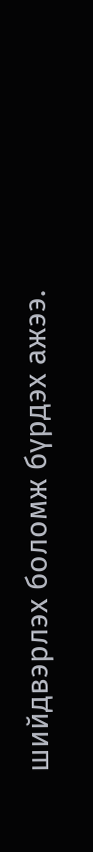шийдвэрлэх боломж бүрдэх ажээ.